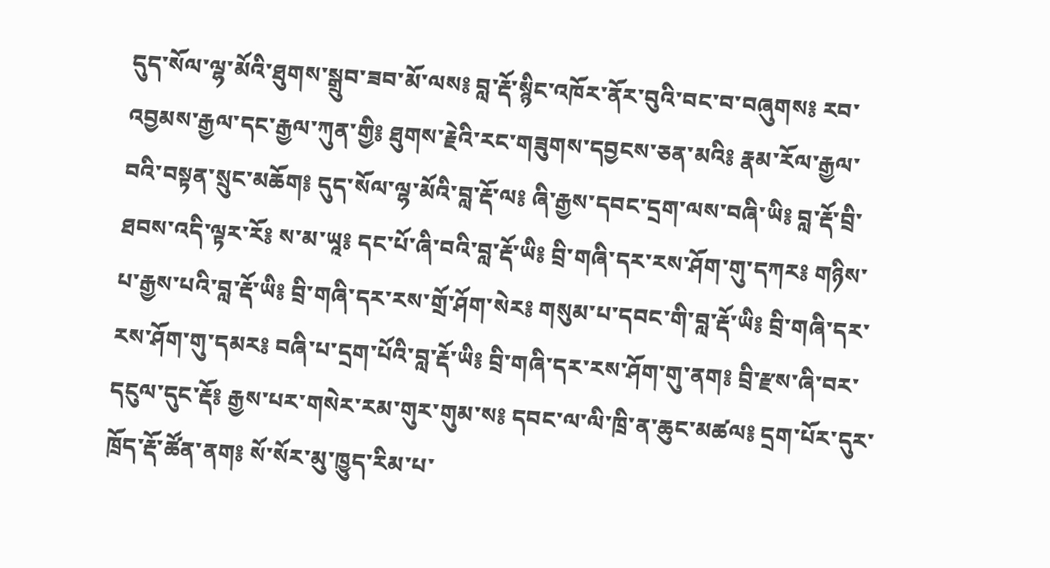དུད་སོལ་ལྷ་མོའི་ཐུགས་སྒྲུབ་ཟབ་མོ་ལས༔ བླ་རྡོ་སྙིང་འཁོར་ནོར་བུའི་བང་བ་བཞུགས༔ རབ་འབྱམས་རྒྱལ་དང་རྒྱལ་ཀུན་གྱི༔ ཐུགས་རྗེའི་རང་གཟུགས་དབྱངས་ཅན་མའི༔ རྣམ་རོལ་རྒྱལ་བའི་བསྟན་སྲུང་མཆོག༔ དུད་སོལ་ལྷ་མོའི་བླ་རྡོ་ལ༔ ཞི་རྒྱས་དབང་དྲག་ལས་བཞི་ཡི༔ བླ་རྡོ་བྲི་ཐབས་འདི་ལྟར་རོ༔ ས་མ་ཡཱ༔ དང་པོ་ཞི་བའི་བླ་རྡོ་ཡི༔ བྲི་གཞི་དར་རས་ཤོག་གུ་དཀར༔ གཉིས་པ་རྒྱས་པའི་བླ་རྡོ་ཡི༔ བྲི་གཞི་དར་རས་གྲོ་ཤོག་སེར༔ གསུམ་པ་དབང་གི་བླ་རྡོ་ཡི༔ བྲི་གཞི་དར་རས་ཤོག་གུ་དམར༔ བཞི་པ་དྲག་པོའི་བླ་རྡོ་ཡི༔ བྲི་གཞི་དར་རས་ཤོག་གུ་ནག༔ བྲི་རྫས་ཞི་བར་དངུལ་དུང་རྡོ༔ རྒྱས་པར་གསེར་རམ་གུར་གུམ་ས༔ དབང་ལ་ལི་ཁྲི་ན་ཆུང་མཚལ༔ དྲག་པོར་དུར་ཁྲོད་རྡོ་ཚོན་ནག༔ སོ་སོར་མུ་ཁྱུད་རིམ་པ་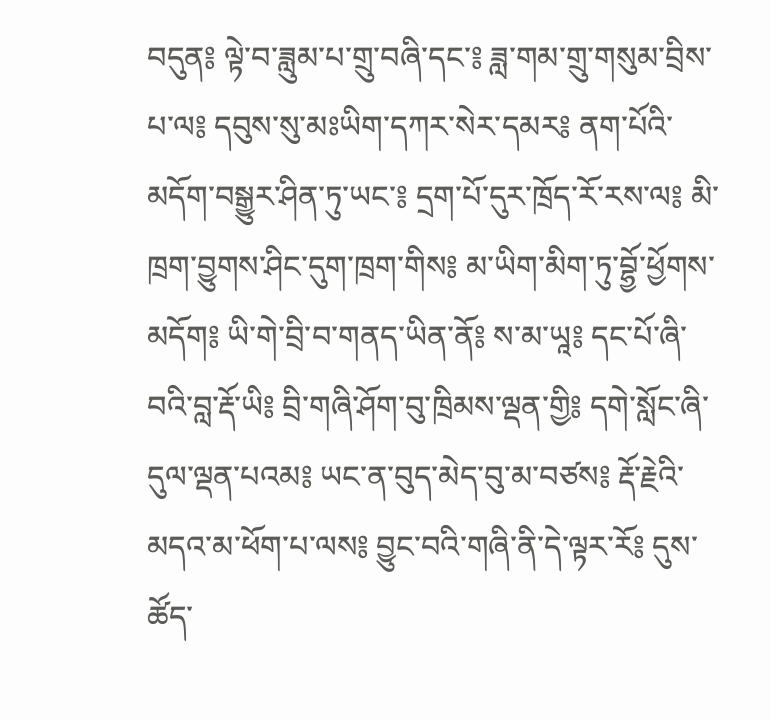བདུན༔ ལྟེ་བ་ཟླུམ་པ་གྲུ་བཞི་དང་༔ ཟླ་གམ་གྲུ་གསུམ་བྲིས་པ་ལ༔ དབུས་སུ་མཿཡིག་དཀར་སེར་དམར༔ ནག་པོའི་མདོག་བསྒྱུར་ཤིན་ཏུ་ཡང་༔ དྲག་པོ་དུར་ཁྲོད་རོ་རས་ལ༔ མི་ཁྲག་བྱུགས་ཤིང་དུག་ཁྲག་གིས༔ མ་ཡིག་མིག་ཏུ་བྷྱོ་ཕྱོགས་མདོག༔ ཡི་གེ་བྲི་བ་གནད་ཡིན་ནོ༔ ས་མ་ཡཱ༔ དང་པོ་ཞི་བའི་བླ་རྡོ་ཡི༔ བྲི་གཞི་ཤོག་བུ་ཁྲིམས་ལྡན་གྱི༔ དགེ་སློང་ཞི་དུལ་ལྡན་པའམ༔ ཡང་ན་བུད་མེད་བུ་མ་བཙས༔ རྡོ་རྗེའི་མདའ་མ་ཕོག་པ་ལས༔ བྱུང་བའི་གཞི་ནི་དེ་ལྟར་རོ༔ དུས་ཚོད་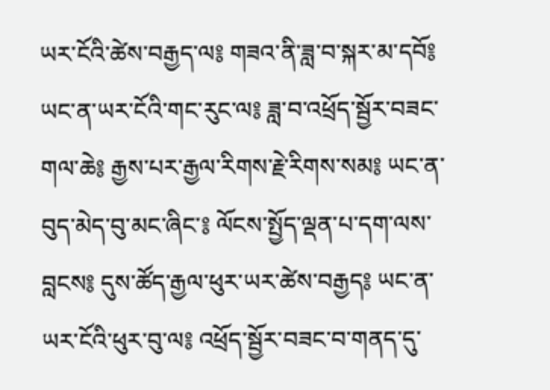ཡར་ངོའི་ཚེས་བརྒྱད་ལ༔ གཟའ་ནི་ཟླ་བ་སྐར་མ་དབོ༔ ཡང་ན་ཡར་ངོའི་གང་རུང་ལ༔ ཟླ་བ་འཕྲོད་སྦྱོར་བཟང་གལ་ཆེ༔ རྒྱས་པར་རྒྱལ་རིགས་རྗེ་རིགས་སམ༔ ཡང་ན་བུད་མེད་བུ་མང་ཞིང་༔ ལོངས་སྤྱོད་ལྡན་པ་དག་ལས་བླངས༔ དུས་ཚོད་རྒྱལ་ཕུར་ཡར་ཚེས་བརྒྱད༔ ཡང་ན་ཡར་ངོའི་ཕུར་བུ་ལ༔ འཕྲོད་སྦྱོར་བཟང་བ་གནད་དུ་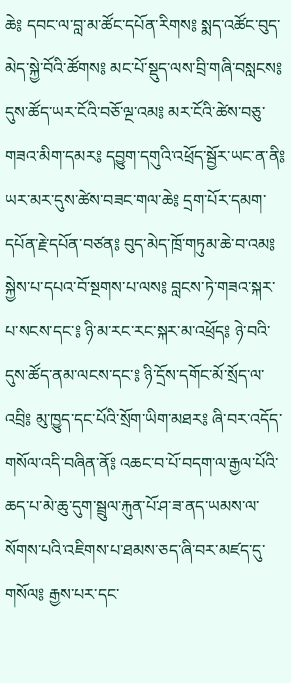ཆེ༔ དབང་ལ་བླ་མ་ཚོང་དཔོན་རིགས༔ སྨད་འཚོང་བུད་མེད་སྐྱེ་བོའི་ཚོགས༔ མང་པོ་སྡུད་ལས་བྲི་གཞི་བསླངས༔ དུས་ཚོད་ཡར་ངོའི་བཅོ་ལྔ་འམ༔ མར་ངོའི་ཚེས་བཅུ་གཟའ་མིག་དམར༔ དབྱུག་དགུའི་འཕྲོད་སྦྱོར་ཡང་ན་ནི༔ ཡར་མར་དུས་ཚེས་བཟང་གལ་ཆེ༔ དྲག་པོར་དམག་དཔོན་རྗེ་དཔོན་བཙན༔ བུད་མེད་ཁྲོ་གཏུམ་ཆེ་བ་འམ༔ སྐྱེས་པ་དཔའ་བོ་སྔགས་པ་ལས༔ བླངས་ཏེ་གཟའ་སྐར་པ་སངས་དང་༔ ཉི་མ་རང་རང་སྐར་མ་འཕྲོད༔ ཉེ་བའི་དུས་ཚོད་ནམ་ལངས་དང་༔ ཉི་དྲོས་དགོང་མོ་སྲོད་ལ་འབྲི༔ མུ་ཁྱུད་དང་པོའི་སྲོག་ཡིག་མཐར༔ ཞི་བར་འདོད་གསོལ་འདི་བཞིན་ནོ༔ འཆང་བ་པོ་བདག་ལ་རྒྱལ་པོའི་ཆད་པ་མེ་ཆུ་དུག་སྦྲུལ་རྐུན་པོ་ཤ་ཟ་ནད་ཡམས་ལ་སོགས་པའི་འཇིགས་པ་ཐམས་ཅད་ཞི་བར་མཛད་དུ་གསོལ༔ རྒྱས་པར་དང་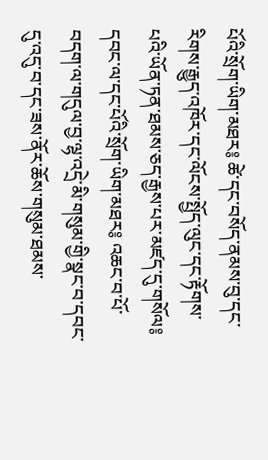པོའི་སྲོག་ཡིག་མཐར༔ ཚེ་དང་བསོད་ནམས་བུ་དང་རིགས་རྒྱུད་འཁོར་དང་ལོངས་སྤྱོད་ལུང་དང་རྟོགས་པའི་ཡོན་ཏན་ཐམས་ཅད་རྒྱས་པར་མཛད་དུ་གསོལ༔ དབང་ལ་དང་པོའི་སྲོག་ཡིག་མཐར༔ འཆང་བ་པོ་བདག་ལ་གདུལ་བྱ་ལྷ་འདྲེ་མི་གསུམ་གྱི་སྣང་བ་དབང་དུ་འདུ་བ་དང་ཟས་ནོར་ཆོས་གསུམ་ཐམས་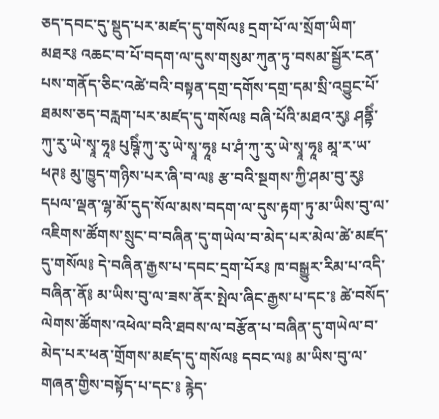ཅད་དབང་དུ་སྡུད་པར་མཛད་དུ་གསོལ༔ དྲག་པོ་ལ་སྲོག་ཡིག་མཐར༔ འཆང་བ་པོ་བདག་ལ་དུས་གསུམ་ཀུན་ཏུ་བསམ་སྦྱོར་ངན་པས་གནོད་ཅིང་འཚེ་བའི་བསྟན་དགྲ་དགོས་དགྲ་དམ་སྲི་འབྱུང་པོ་ཐམས་ཅད་བརླག་པར་མཛད་དུ་གསོལ༔ བཞི་པོའི་མཐའ་རུ༔ ཤནྟིཾ་ཀུ་རུ་ཡེ་སྭཱ་ཧཱ༔ པུཥྚིཾ་ཀུ་རུ་ཡེ་སྭཱ་ཧཱ༔ པ་ཤཾ་ཀུ་རུ་ཡེ་སྭཱ་ཧཱ༔ མཱ་ར་ཡ་ཕཊ༔ མུ་ཁྱུད་གཉིས་པར་ཞི་བ་ལ༔ རྩ་བའི་སྔགས་ཀྱི་ཤམ་བུ་རུ༔ དཔལ་ལྡན་ལྷ་མོ་དུད་སོལ་མས་བདག་ལ་དུས་རྟག་ཏུ་མ་ཡིས་བུ་ལ་འཇིགས་ཚོགས་སྲུང་བ་བཞིན་དུ་གཡེལ་བ་མེད་པར་མེལ་ཚེ་མཛད་དུ་གསོལ༔ དེ་བཞིན་རྒྱས་པ་དབང་དྲག་པོར༔ ཁ་བསྒྱུར་རིམ་པ་འདི་བཞིན་ནོ༔ མ་ཡིས་བུ་ལ་ཟས་ནོར་སྤེལ་ཞིང་རྒྱས་པ་དང་༔ ཚེ་བསོད་ལེགས་ཚོགས་འཕེལ་བའི་ཐབས་ལ་བརྩོན་པ་བཞིན་དུ་གཡེལ་བ་མེད་པར་ཕན་གྲོགས་མཛད་དུ་གསོལ༔ དབང་ལ༔ མ་ཡིས་བུ་ལ་གཞན་གྱིས་བསྟོད་པ་དང་༔ རྙེད་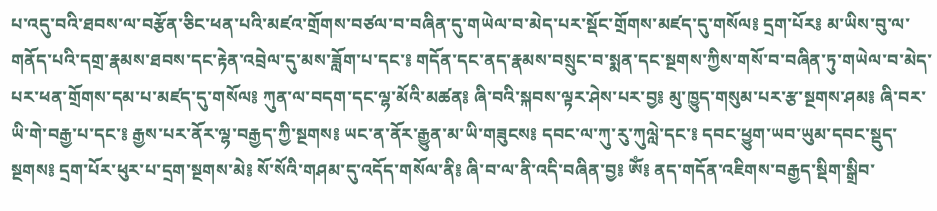པ་འདུ་བའི་ཐབས་ལ་བརྩོན་ཅིང་ཕན་པའི་མཛའ་གྲོགས་བཙལ་བ་བཞིན་དུ་གཡེལ་བ་མེད་པར་སྡོང་གྲོགས་མཛད་དུ་གསོལ༔ དྲག་པོར༔ མ་ཡིས་བུ་ལ་གནོད་པའི་དགྲ་རྣམས་ཐབས་དང་རྟེན་འབྲེལ་དུ་མས་ཟློག་པ་དང་༔ གདོན་དང་ནད་རྣམས་བསྲུང་བ་སྨན་དང་སྔགས་ཀྱིས་གསོ་བ་བཞིན་ཏུ་གཡེལ་བ་མེད་པར་ཕན་གྲོགས་དམ་པ་མཛད་དུ་གསོལ༔ ཀུན་ལ་བདག་དང་ལྷ་མོའི་མཚན༔ ཞི་བའི་སྐབས་ལྟར་ཤེས་པར་བྱ༔ མུ་ཁྱུད་གསུམ་པར་རྩ་སྔགས་ཤམ༔ ཞི་བར་ཡི་གེ་བརྒྱ་པ་དང་༔ རྒྱས་པར་ནོར་ལྷ་བརྒྱད་ཀྱི་སྔགས༔ ཡང་ན་ནོར་རྒྱུན་མ་ཡི་གཟུངས༔ དབང་ལ་ཀུ་རུ་ཀུལླེ་དང་༔ དབང་ཕྱུག་ཡབ་ཡུམ་དབང་སྡུད་སྔགས༔ དྲག་པོར་ཕུར་པ་དྲག་སྔགས་མེ༔ སོ་སོའི་གཤམ་དུ་འདོད་གསོལ་ནི༔ ཞི་བ་ལ་ནི་འདི་བཞིན་བྱ༔ ཨོཾ༔ ནད་གདོན་འཇིགས་བརྒྱད་སྡིག་སྒྲིབ་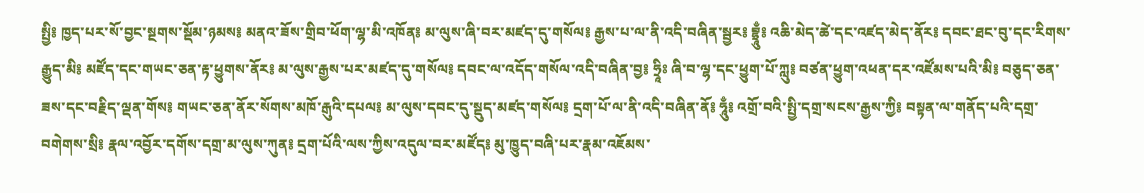སྤྱི༔ ཁྱད་པར་སོ་བྱང་སྔགས་སྡོམ་ཉམས༔ མནའ་ཟོས་གྲིབ་ཕོག་ལྷ་མི་འཁོན༔ མ་ལུས་ཞི་བར་མཛད་དུ་གསོལ༔ རྒྱས་པ་ལ་ནི་འདི་བཞིན་སྦྱར༔ བྷྲཱུྃ༔ འཆི་མེད་ཚེ་དང་འཛད་མེད་ནོར༔ དབང་ཐང་བུ་དང་རིགས་རྒྱུད་མི༔ མཛོད་དང་གཡང་ཅན་རྟ་ཕྱུགས་ནོར༔ མ་ལུས་རྒྱས་པར་མཛད་དུ་གསོལ༔ དབང་ལ་འདོད་གསོལ་འདི་བཞིན་བྱ༔ ཧྲཱིཿ ཞི་བ་ལྷ་དང་ཕྱུག་པོ་ཀླུ༔ བཙན་ཕྱུག་འཕན་དར་འཛོམས་པའི་མི༔ བཅུད་ཅན་ཟས་དང་བརྗིད་ལྡན་གོས༔ གཡང་ཅན་ནོར་སོགས་མཁོ་རྒུའི་དཔལ༔ མ་ལུས་དབང་དུ་སྡུད་མཛད་གསོལ༔ དྲག་པོ་ལ་ནི་འདི་བཞིན་ནོ༔ ཧཱུྃ༔ འགྲོ་བའི་སྤྱི་དགྲ་སངས་རྒྱས་ཀྱི༔ བསྟན་ལ་གནོད་པའི་དགྲ་བགེགས་སྲི༔ རྣལ་འབྱོར་དགོས་དགྲ་མ་ལུས་ཀུན༔ དྲག་པོའི་ལས་ཀྱིས་འདུལ་བར་མཛོད༔ མུ་ཁྱུད་བཞི་པར་རྣམ་འཇོམས་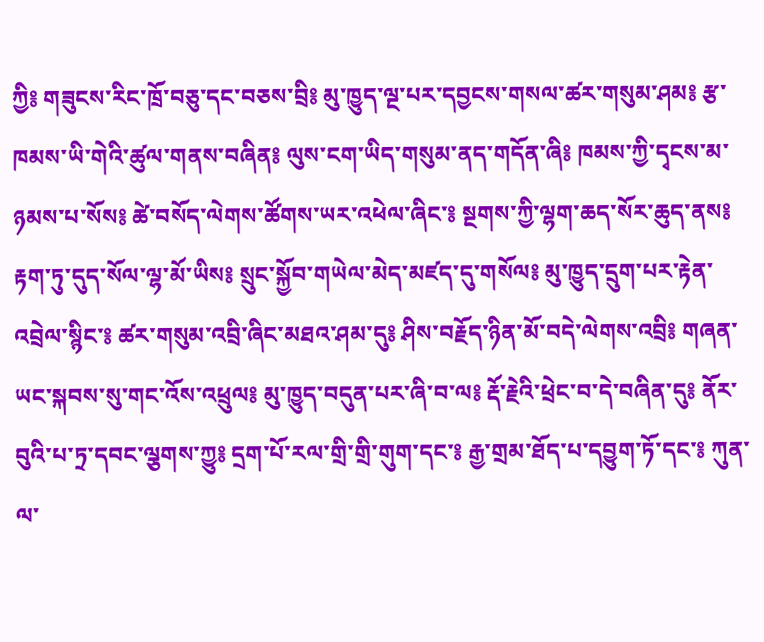ཀྱི༔ གཟུངས་རིང་ཁྲོ་བཅུ་དང་བཅས་བྲི༔ མུ་ཁྱུད་ལྔ་པར་དབྱངས་གསལ་ཚར་གསུམ་ཤམ༔ རྩ་ཁམས་ཡི་གེའི་ཚུལ་གནས་བཞིན༔ ལུས་ངག་ཡིད་གསུམ་ནད་གདོན་ཞི༔ ཁམས་ཀྱི་དྭངས་མ་ཉམས་པ་སོས༔ ཚེ་བསོད་ལེགས་ཚོགས་ཡར་འཕེལ་ཞིང་༔ སྔགས་ཀྱི་ལྷག་ཆད་སོར་ཆུད་ནས༔ རྟག་ཏུ་དུད་སོལ་ལྷ་མོ་ཡིས༔ སྲུང་སྐྱོབ་གཡེལ་མེད་མཛད་དུ་གསོལ༔ མུ་ཁྱུད་དྲུག་པར་རྟེན་འབྲེལ་སྙིང་༔ ཚར་གསུམ་འབྲི་ཞིང་མཐའ་ཤམ་དུ༔ ཤིས་བརྗོད་ཉིན་མོ་བདེ་ལེགས་འབྲི༔ གཞན་ཡང་སྐབས་སུ་གང་འོས་འཕྲུལ༔ མུ་ཁྱུད་བདུན་པར་ཞི་བ་ལ༔ རྡོ་རྗེའི་ཕྲེང་བ་དེ་བཞིན་དུ༔ ནོར་བུའི་པ་ཏྲ་དབང་ལྕགས་ཀྱུ༔ དྲག་པོ་རལ་གྲི་གྲི་གུག་དང་༔ རྒྱ་གྲམ་ཐོད་པ་དབྱུག་ཏོ་དང་༔ ཀུན་ལ་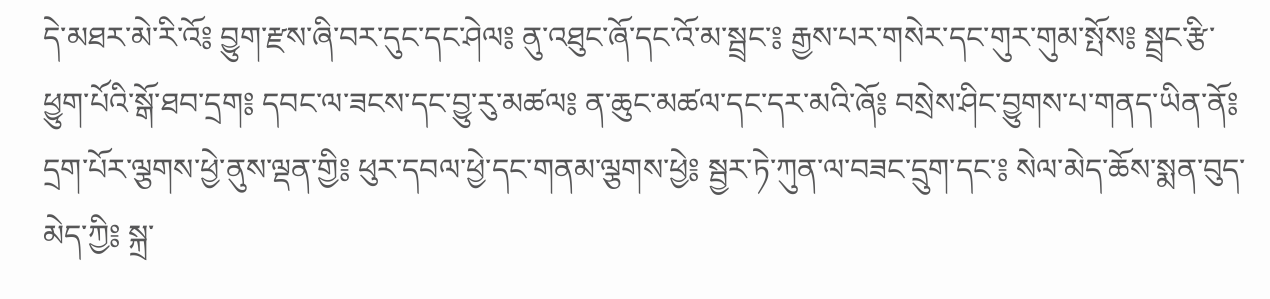དེ་མཐར་མེ་རི་འོ༔ བྱུག་རྫས་ཞི་བར་དུང་དང་ཤེལ༔ ནུ་འཐུང་ཞོ་དང་འོ་མ་སྦྲང་༔ རྒྱས་པར་གསེར་དང་གུར་གུམ་སྤོས༔ སྦྲང་རྩི་ཕྱུག་པོའི་སྒོ་ཐབ་དྲག༔ དབང་ལ་ཟངས་དང་བྱུ་རུ་མཚལ༔ ན་ཆུང་མཚལ་དང་དར་མའི་ཞོ༔ བསྲེས་ཤིང་བྱུགས་པ་གནད་ཡིན་ནོ༔ དྲག་པོར་ལྕགས་ཕྱེ་ནུས་ལྡན་གྱི༔ ཕུར་དབལ་ཕྱེ་དང་གནམ་ལྕགས་ཕྱེ༔ སྦྱར་ཏེ་ཀུན་ལ་བཟང་དྲུག་དང་༔ སེལ་མེད་ཆོས་སྨན་བུད་མེད་ཀྱི༔ སྐྲ་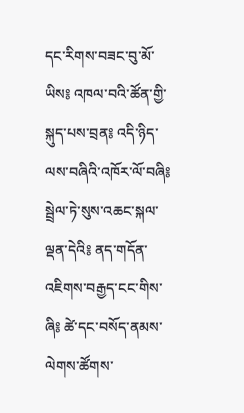དང་རིགས་བཟང་བུ་མོ་ཡིས༔ འཁལ་བའི་ཚོན་གྱི་སྐུད་པས་བྲན༔ འདི་ཉིད་ལས་བཞིའི་འཁོར་ལོ་བཞི༔ སྦྲེལ་ཏེ་སུས་འཆང་སྐལ་ལྡན་དེའི༔ ནད་གདོན་འཇིགས་བརྒྱད་ངང་གིས་ཞི༔ ཚེ་དང་བསོད་ནམས་ལེགས་ཚོགས་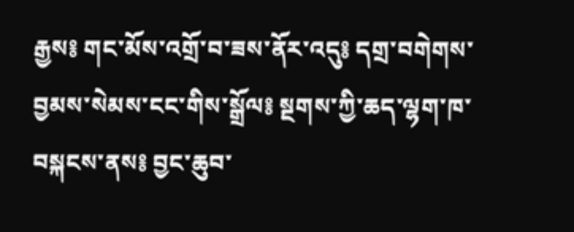རྒྱས༔ གང་མོས་འགྲོ་བ་ཟས་ནོར་འདུ༔ དགྲ་བགེགས་བྱམས་སེམས་ངང་གིས་སྒྲོལ༔ སྔགས་ཀྱི་ཆད་ལྷག་ཁ་བསྐངས་ནས༔ བྱང་ཆུབ་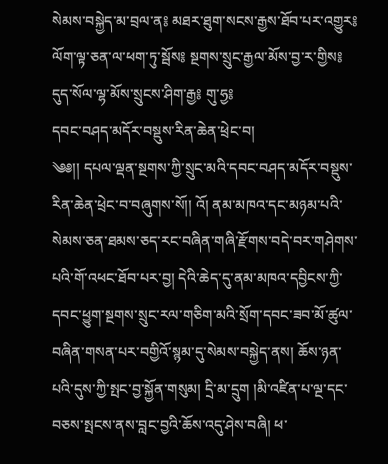སེམས་བསྐྱེད་མ་བྲལ་ན༔ མཐར་ཐུག་སངས་རྒྱས་ཐོབ་པར་འགྱུར༔ ལོག་ལྟ་ཅན་ལ་ཕག་ཏུ་སྦོས༔ སྔགས་སྲུང་རྒྱལ་མོས་བྱ་ར་གྱིས༔ དུད་སོལ་ལྷ་མོས་སྲུངས་ཤིག་རྒྱ༔ གུ་ཧྱ༔
དབང་བཤད་མདོར་བསྡུས་རིན་ཆེན་ཕྲེང་བ།
༄༅།། དཔལ་ལྡན་སྔགས་ཀྱི་སྲུང་མའི་དབང་བཤད་མདོར་བསྡུས་རིན་ཆེན་ཕྲེང་བ་བཞུགས་སོ།། འོ། ནམ་མཁའ་དང་མཉམ་པའི་སེམས་ཅན་ཐམས་ཅད་རང་བཞིན་གཞི་རྫོགས་བདེ་བར་གཤེགས་པའི་གོ་འཕང་ཐོབ་པར་བྱ། དེའི་ཆེད་དུ་ནམ་མཁའ་དབྱིངས་ཀྱི་དབང་ཕྱུག་སྔགས་སྲུང་རལ་གཅིག་མའི་སྲོག་དབང་ཟབ་མོ་ཚུལ་བཞིན་གསན་པར་བགྱིའོ་སྙམ་དུ་སེམས་བསྐྱེད་ནས། ཆོས་ཉན་པའི་དུས་ཀྱི་སྤང་བྱ་སྐྱོན་གསུམ། དྲི་མ་དྲུག །མི་འཛིན་པ་ལྔ་དང་བཅས་སྤངས་ནས་བླང་བྱའི་ཆོས་འདུ་ཤེས་བཞི། ཕ་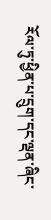རོལ་ཏུ་ཕྱིན་པ་དྲུག་དང་ལྡན་ཞིང་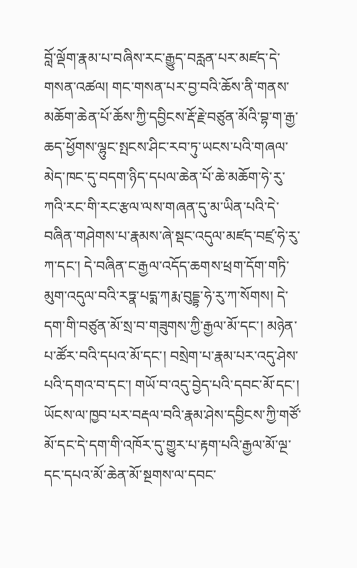བློ་ལྡོག་རྣམ་པ་བཞིས་རང་རྒྱུད་བརླན་པར་མཛད་དེ་གསན་འཚལ། གང་གསན་པར་བྱ་བའི་ཆོས་ནི་གནས་མཆོག་ཆེན་པོ་ཆོས་ཀྱི་དབྱིངས་རྡོ་རྗེ་བཙུན་མོའི་བྷ་ག་རྒྱ་ཆད་ཕྱོགས་ལྷུང་སྤངས་ཤིང་རབ་ཏུ་ཡངས་པའི་གཞལ་མེད་ཁང་དུ་བདག་ཉིད་དཔལ་ཆེན་པོ་ཆེ་མཆོག་ཧེ་རུ་ཀའི་རང་གི་རང་རྩལ་ལས་གཞན་དུ་མ་ཡིན་པའི་དེ་བཞིན་གཤེགས་པ་རྣམས་ཞེ་སྡང་འདུལ་མཛད་བཛྲ་ཧེ་རུ་ཀ་དང་། དེ་བཞིན་ང་རྒྱལ་འདོད་ཆགས་ཕྲག་དོག་གཏི་མུག་འདུལ་བའི་རཏྣ་པདྨ་ཀརྨ་བུདྡྷ་ཧེ་རུ་ཀ་སོགས། དེ་དག་གི་བཙུན་མོ་སྲ་བ་གཟུགས་ཀྱི་རྒྱལ་མོ་དང་། མཉེན་པ་ཚོར་བའི་དཔའ་མོ་དང་། བསྲེག་པ་རྣམ་པར་འདུ་ཤེས་པའི་དགའ་བ་དང་། གཡོ་བ་འདུ་བྱེད་པའི་དབང་མོ་དང་། ཡོངས་ལ་ཁྱབ་པར་བརྡལ་བའི་རྣམ་ཤེས་དབྱིངས་ཀྱི་གཙོ་མོ་དང་དེ་དག་གི་འཁོར་དུ་གྱུར་པ་རྟག་པའི་རྒྱལ་མོ་ལྔ་དང་དཔའ་མོ་ཆེན་མོ་སྔགས་ལ་དབང་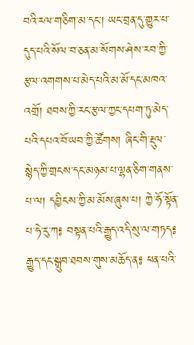བའི་རལ་གཅིག་མ་དང་། ཡང་བྲན་དུ་གྱུར་པ་དུད་པའི་སོལ་བ་ཅན་མ་སོགས་ཤེས་རབ་ཀྱི་རྩལ་འགགས་པ་མེད་པའི་མ་མོ་དང་མཁའ་འགྲོ། ཐབས་ཀྱི་རང་རྩལ་ཀྱང་དཔག་ཏུ་མེད་པའི་དཔའ་བོ་ཡབ་ཀྱི་ཚོགས། ཞིང་གི་རྡུལ་སྙེད་ཀྱི་གྲངས་དང་མཉམ་པ་ལྷན་ཅིག་གནས་པ་ལ། དབྱིངས་ཀྱི་མ་མོས་ཞུས་པ། ཀྱེ་ཧོ་སྟོན་པ་ཧེ་རུ་ཀ༔ བསྟན་པའི་རྒྱུད་འདི་སུ་ལ་གཏད༔ རྒྱུད་དང་སྒྲུབ་ཐབས་གུས་མཆོད་ན༔ ཕན་པའི་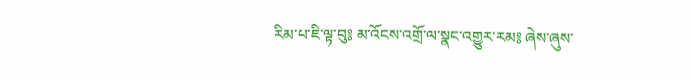རིམ་པ་ཇི་ལྟ་བུ༔ མ་འོངས་འགྲོ་ལ་སྣང་འགྱུར་རམ༔ ཞེས་ཞུས་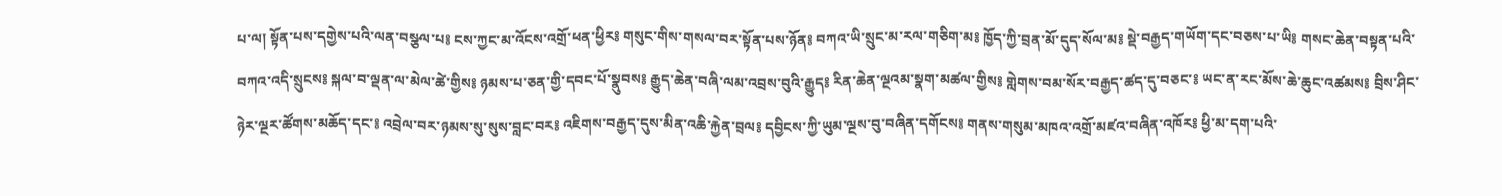པ་ལ། སྟོན་པས་དགྱེས་པའི་ལན་བསྩལ་པ༔ ངས་ཀྱང་མ་འོངས་འགྲོ་ཕན་ཕྱིར༔ གསུང་གིས་གསལ་བར་སྟོན་པས་ཉོན༔ བཀའ་ཡི་སྲུང་མ་རལ་གཅིག་མ༔ ཁྱོད་ཀྱི་བྲན་མོ་དུད་སོལ་མ༔ སྡེ་བརྒྱད་གཡོག་དང་བཅས་པ་ཡི༔ གསང་ཆེན་བསྟན་པའི་བཀའ་འདི་སྲུངས༔ སྐལ་བ་ལྡན་ལ་མེལ་ཚེ་གྱིས༔ ཉམས་པ་ཅན་གྱི་དབང་པོ་སྣུབས༔ རྒྱུད་ཆེན་བཞི་ལམ་འབྲས་བུའི་རྒྱུད༔ རིན་ཆེན་ལྔའམ་སྣག་མཚལ་གྱིས༔ གླེགས་བམ་སོར་བརྒྱད་ཚད་དུ་བཅང་༔ ཡང་ན་རང་མོས་ཆེ་ཆུང་འཚམས༔ བྲིས་ཤིང་ཉེར་ལྔར་ཚོགས་མཆོད་དང་༔ འབྲེལ་བར་ཉམས་སུ་སུས་བླང་བར༔ འཇིགས་བརྒྱད་དུས་མིན་འཆི་རྐྱེན་བྲལ༔ དབྱིངས་ཀྱི་ཡུམ་ལྔས་བུ་བཞིན་དགོངས༔ གནས་གསུམ་མཁའ་འགྲོ་མཛའ་བཞིན་འཁོར༔ ཕྱི་མ་དག་པའི་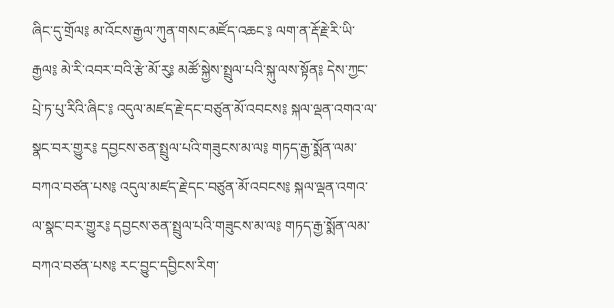ཞིང་དུ་གྲོལ༔ མ་འོངས་རྒྱལ་ཀུན་གསང་མཛོད་འཆང་༔ ལག་ན་རྡོ་རྗེ་རི་ཡི་རྒྱལ༔ མེ་རི་འབར་བའི་རྩེ་མོ་རུ༔ མཚོ་སྐྱེས་སྤྲུལ་པའི་སྐུ་ལས་སྟོན༔ དེས་ཀྱང་པྲེ་ཏ་པུ་རིའི་ཞིང་༔ འདུལ་མཛད་རྗེ་དང་བཙུན་མོ་འབངས༔ སྐལ་ལྡན་འགའ་ལ་སྣང་བར་གྱུར༔ དབྱངས་ཅན་སྤྲུལ་པའི་གཟུངས་མ་ལ༔ གཏད་རྒྱ་སྨོན་ལམ་བཀའ་བཙན་པས༔ འདུལ་མཛད་རྗེ་དང་བཙུན་མོ་འབངས༔ སྐལ་ལྡན་འགའ་ལ་སྣང་བར་གྱུར༔ དབྱངས་ཅན་སྤྲུལ་པའི་གཟུངས་མ་ལ༔ གཏད་རྒྱ་སྨོན་ལམ་བཀའ་བཙན་པས༔ རང་བྱུང་དབྱིངས་རིག་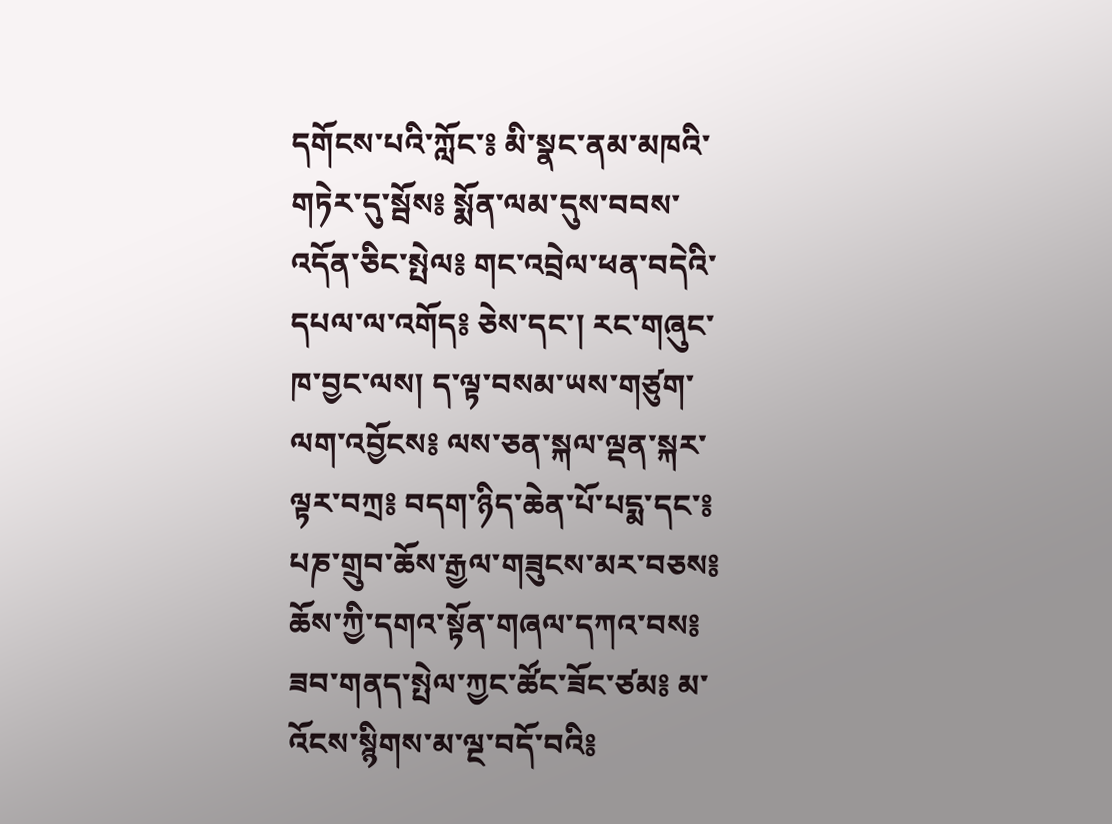དགོངས་པའི་ཀློང་༔ མི་སྣང་ནམ་མཁའི་གཏེར་དུ་སྦོས༔ སྨོན་ལམ་དུས་བབས་འདོན་ཅིང་སྤེལ༔ གང་འབྲེལ་ཕན་བདེའི་དཔལ་ལ་འགོད༔ ཅེས་དང་། རང་གཞུང་ཁ་བྱང་ལས། ད་ལྟ་བསམ་ཡས་གཙུག་ལག་འབྱོངས༔ ལས་ཅན་སྐལ་ལྡན་སྐར་ལྟར་བཀྲ༔ བདག་ཉིད་ཆེན་པོ་པདྨ་དང་༔ པཎ་གྲུབ་ཆོས་རྒྱལ་གཟུངས་མར་བཅས༔ ཆོས་ཀྱི་དགའ་སྟོན་གཞལ་དཀའ་བས༔ ཟབ་གནད་སྤེལ་ཀྱང་ཚོང་ཟོང་ཙམ༔ མ་འོངས་སྙིགས་མ་ལྔ་བདོ་བའི༔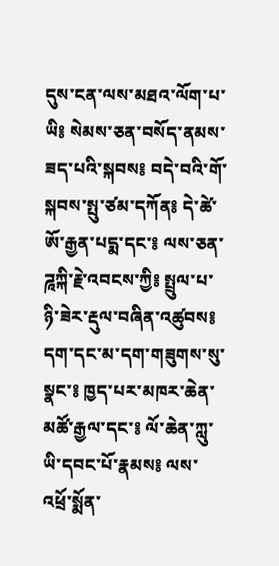དུས་ངན་ལས་མཐའ་ལོག་པ་ཡི༔ སེམས་ཅན་བསོད་ནམས་ཟད་པའི་སྐབས༔ བདེ་བའི་གོ་སྐབས་སྤུ་ཙམ་དཀོན༔ དེ་ཚེ་ཨོ་རྒྱན་པདྨ་དང་༔ ལས་ཅན་ཌཱཀྐི་རྗེ་འབངས་ཀྱི༔ སྤྲུལ་པ་ཉི་ཟེར་རྡུལ་བཞིན་འཚུབས༔ དག་དང་མ་དག་གཟུགས་སུ་སྣང་༔ ཁྱད་པར་མཁར་ཆེན་མཚོ་རྒྱལ་དང་༔ ལོ་ཆེན་ཀླུ་ཡི་དབང་པོ་རྣམས༔ ལས་འཕྲོ་སྨོན་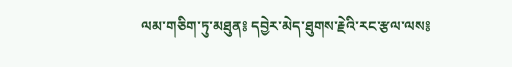ལམ་གཅིག་ཏུ་མཐུན༔ དབྱེར་མེད་ཐུགས་རྗེའི་རང་རྩལ་ལས༔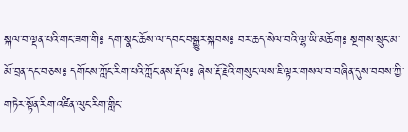སྐལ་བ་ལྡན་པའི་གང་ཟག་གི༔ དག་སྣང་ཆོས་ལ་དབང་བསྒྱུར་སྐབས༔ བར་ཆད་སེལ་བའི་ལྷ་ཡི་མཆོག༔ སྔགས་སྲུང་མ་མོ་བྲན་དང་བཅས༔ དགོངས་ཀློང་རིག་པའི་ཀློང་ནས་རྡོལ༔ ཞེས་རྡོ་རྗེའི་གསུང་ལས་ཇི་ལྟར་གསལ་བ་བཞིན་དུས་བབས་ཀྱི་གཏེར་སྟོན་རིག་འཛིན་ལུང་རིག་གླིང་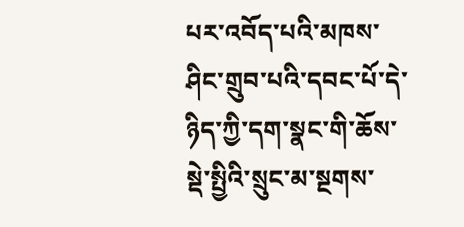པར་འབོད་པའི་མཁས་ཤིང་གྲུབ་པའི་དབང་པོ་དེ་ཉིད་ཀྱི་དག་སྣང་གི་ཆོས་སྡེ་སྤྱིའི་སྲུང་མ་སྔགས་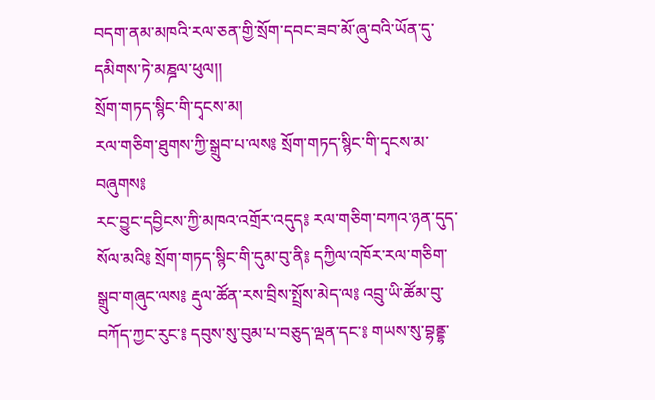བདག་ནམ་མཁའི་རལ་ཅན་གྱི་སྲོག་དབང་ཟབ་མོ་ཞུ་བའི་ཡོན་དུ་དམིགས་ཏེ་མཎྜལ་ཕུལ།།
སྲོག་གཏད་སྙིང་གི་དྭངས་མ།
རལ་གཅིག་ཐུགས་ཀྱི་སྒྲུབ་པ་ལས༔ སྲོག་གཏད་སྙིང་གི་དྭངས་མ་བཞུགས༔
རང་བྱུང་དབྱིངས་ཀྱི་མཁའ་འགྲོར་འདུད༔ རལ་གཅིག་བཀའ་ཉན་དུད་སོལ་མའི༔ སྲོག་གཏད་སྙིང་གི་དུམ་བུ་ནི༔ དཀྱིལ་འཁོར་རལ་གཅིག་སྒྲུབ་གཞུང་ལས༔ རྡུལ་ཚོན་རས་བྲིས་སྤྲོས་མེད་ལ༔ འབྲུ་ཡི་ཚོམ་བུ་བཀོད་ཀྱང་རུང་༔ དབུས་སུ་བུམ་པ་བཅུད་ལྡན་དང་༔ གཡས་སུ་བྷནྡྷ་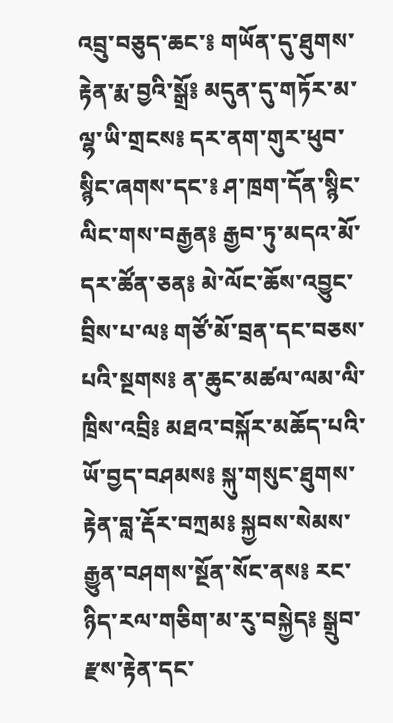འབྲུ་བཅུད་ཆང་༔ གཡོན་དུ་ཐུགས་རྟེན་རྨ་བྱའི་སྒྲོ༔ མདུན་དུ་གཏོར་མ་ལྷ་ཡི་གྲངས༔ དར་ནག་གུར་ཕུབ་སྙིང་ཞགས་དང་༔ ཤ་ཁྲག་དོན་སྙིང་ལིང་གས་བརྒྱན༔ རྒྱབ་ཏུ་མདའ་མོ་དར་ཚོན་ཅན༔ མེ་ལོང་ཆོས་འབྱུང་བྲིས་པ་ལ༔ གཙོ་མོ་བྲན་དང་བཅས་པའི་སྔགས༔ ན་ཆུང་མཚལ་ལམ་ལི་ཁྲིས་འབྲི༔ མཐའ་བསྐོར་མཆོད་པའི་ཡོ་བྱད་བཤམས༔ སྐུ་གསུང་ཐུགས་རྟེན་བླ་རྡོར་བཀྲམ༔ སྐྱབས་སེམས་རྒྱུན་བཤགས་སྔོན་སོང་ནས༔ རང་ཉིད་རལ་གཅིག་མ་རུ་བསྐྱེད༔ སྒྲུབ་རྫས་རྟེན་དང་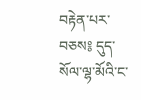བརྟེན་པར་བཅས༔ དུད་སོལ་ལྷ་མོའི་ང་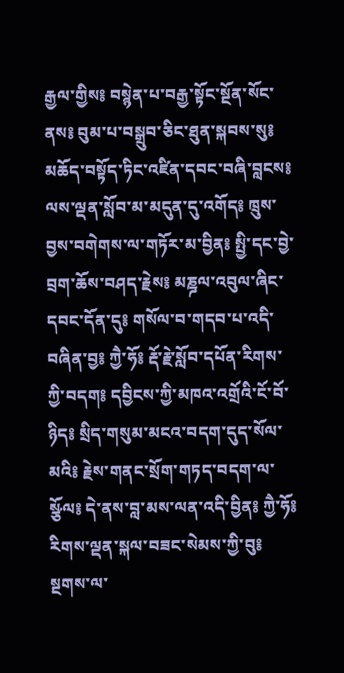རྒྱལ་གྱིས༔ བསྙེན་པ་བརྒྱ་སྟོང་སྔོན་སོང་ནས༔ བུམ་པ་བསྒྲུབ་ཅིང་ཐུན་སྐབས་སུ༔ མཆོད་བསྟོད་ཏིང་འཛིན་དབང་བཞི་བླངས༔ ལས་ལྡན་སློབ་མ་མདུན་དུ་འགོད༔ ཁྲུས་བྱས་བགེགས་ལ་གཏོར་མ་བྱིན༔ སྤྱི་དང་བྱེ་བྲག་ཆོས་བཤད་རྗེས༔ མཎྜལ་འབུལ་ཞིང་དབང་དོན་དུ༔ གསོལ་བ་གདབ་པ་འདི་བཞིན་བྱ༔ ཀྱཻ་ཧོ༔ རྡོ་རྗེ་སློབ་དཔོན་རིགས་ཀྱི་བདག༔ དབྱིངས་ཀྱི་མཁའ་འགྲོའི་ངོ་བོ་ཉིད༔ སྲིད་གསུམ་མངའ་བདག་དུད་སོལ་མའི༔ རྗེས་གནང་སྲོག་གཏད་བདག་ལ་སྩོལ༔ དེ་ནས་བླ་མས་ལན་འདི་བྱིན༔ ཀྱཻ་ཧོ༔ རིགས་ལྡན་སྐལ་བཟང་སེམས་ཀྱི་བུ༔ སྔགས་ལ་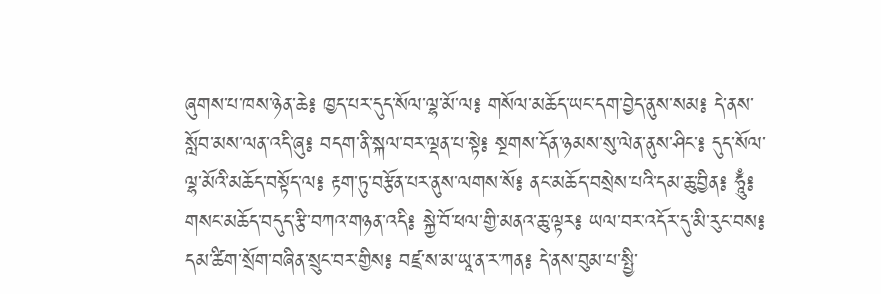ཞུགས་པ་ཁས་ཉེན་ཆེ༔ ཁྱད་པར་དུད་སོལ་ལྷ་མོ་ལ༔ གསོལ་མཆོད་ཡང་དག་བྱེད་ནུས་སམ༔ དེ་ནས་སློབ་མས་ལན་འདི་ཞུ༔ བདག་ནི་སྐལ་བར་ལྡན་པ་སྟེ༔ སྔགས་དོན་ཉམས་སུ་ལེན་ནུས་ཤིང་༔ དུད་སོལ་ལྷ་མོའི་མཆོད་བསྟོད་ལ༔ རྟག་ཏུ་བརྩོན་པར་ནུས་ལགས་སོ༔ ནང་མཆོད་བསྲེས་པའི་དམ་ཆུ་བྱིན༔ ཧཱུྃ༔ གསང་མཆོད་བདུད་རྩི་བཀའ་གཉན་འདི༔ སྐྱེ་བོ་ཕལ་གྱི་མནའ་ཆུ་ལྟར༔ ཡལ་བར་འདོར་དུ་མི་རུང་བས༔ དམ་ཚིག་སྲོག་བཞིན་སྲུང་བར་གྱིས༔ བཛྲ་ས་མ་ཡཱ་ན་ར་ཀན༔ དེ་ནས་བུམ་པ་སྤྱི་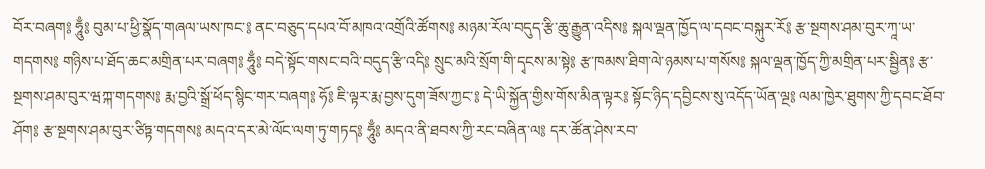བོར་བཞག༔ ཧཱུྃ༔ བུམ་པ་ཕྱི་སྣོད་གཞལ་ཡས་ཁང་༔ ནང་བཅུད་དཔའ་བོ་མཁའ་འགྲོའི་ཚོགས༔ མཉམ་རོལ་བདུད་རྩི་ཆུ་རྒྱུན་འདིས༔ སྐལ་ལྡན་ཁྱོད་ལ་དབང་བསྐུར་རོ༔ རྩ་སྔགས་ཤམ་བུར་ཀཱ་ཡ་གདགས༔ གཉིས་པ་ཐོད་ཆང་མགྲིན་པར་བཞག༔ ཧཱུྃ༔ བདེ་སྟོང་གསང་བའི་བདུད་རྩི་འདི༔ སྲུང་མའི་སྲོག་གི་དྭངས་མ་སྟེ༔ རྩ་ཁམས་ཐིག་ལེ་ཉམས་པ་གསོས༔ སྐལ་ལྡན་ཁྱོད་ཀྱི་མགྲིན་པར་སྦྱིན༔ རྩ་སྔགས་ཤམ་བུར་ཝཀྐ་གདགས༔ རྨ་བྱའི་སྒྲོ་ཕོད་སྙིང་གར་བཞག༔ ཧོ༔ ཇི་ལྟར་རྨ་བྱས་དུག་ཟོས་ཀྱང་༔ དེ་ཡི་སྐྱོན་གྱིས་གོས་མིན་ལྟར༔ སྟོང་ཉིད་དབྱིངས་སུ་འདོད་ཡོན་ལྔ༔ ལམ་ཁྱེར་ཐུགས་ཀྱི་དབང་ཐོབ་ཤོག༔ རྩ་སྔགས་ཤམ་བུར་ཙིཏྟ་གདགས༔ མདའ་དར་མེ་ལོང་ལག་ཏུ་གཏད༔ ཧཱུྃ༔ མདའ་ནི་ཐབས་ཀྱི་རང་བཞིན་ལ༔ དར་ཚོན་ཤེས་རབ་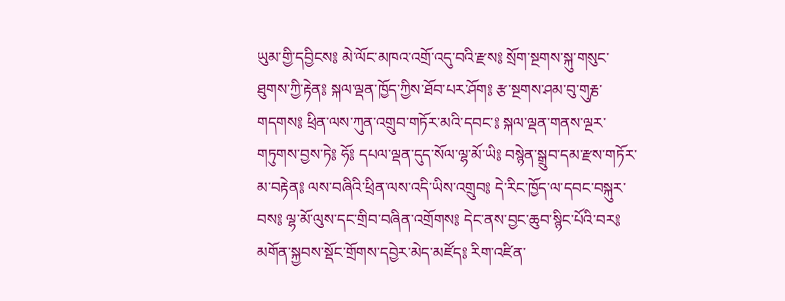ཡུམ་གྱི་དབྱིངས༔ མེ་ལོང་མཁའ་འགྲོ་འདུ་བའི་རྫས༔ སྲོག་སྔགས་སྐུ་གསུང་ཐུགས་ཀྱི་རྟེན༔ སྐལ་ལྡན་ཁྱོད་ཀྱིས་ཐོབ་པར་ཤོག༔ རྩ་སྔགས་ཤམ་བུ་གུརྞ་གདགས༔ ཕྲིན་ལས་ཀུན་འགྲུབ་གཏོར་མའི་དབང་༔ སྐལ་ལྡན་གནས་ལྔར་གཏུགས་བྱས་ཏེ༔ ཧོ༔ དཔལ་ལྡན་དུད་སོལ་ལྷ་མོ་ཡི༔ བསྙེན་སྒྲུབ་དམ་རྫས་གཏོར་མ་བརྟེན༔ ལས་བཞིའི་ཕྲིན་ལས་འདི་ཡིས་འགྲུབ༔ དེ་རིང་ཁྱོད་ལ་དབང་བསྐུར་བས༔ ལྷ་མོ་ལུས་དང་གྲིབ་བཞིན་འགྲོགས༔ དེང་ནས་བྱང་ཆུབ་སྙིང་པོའི་བར༔ མགོན་སྐྱབས་སྡོང་གྲོགས་དབྱེར་མེད་མཛོད༔ རིག་འཛིན་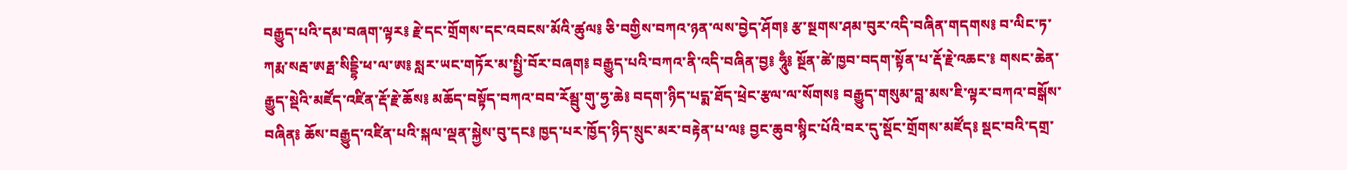བརྒྱུད་པའི་དམ་བཞག་ལྟར༔ རྗེ་དང་གྲོགས་དང་འབངས་མོའི་ཚུལ༔ ཅི་བགྱིས་བཀའ་ཉན་ལས་བྱེད་ཤོག༔ རྩ་སྔགས་ཤམ་བུར་འདི་བཞིན་གདགས༔ བ་ལིང་ཏ་ཀརྨ་སརྦ་ཨརྠ་སིདྡྷི་ཕ་ལ་ཨ༔ སླར་ཡང་གཏོར་མ་སྤྱི་བོར་བཞག༔ བརྒྱུད་པའི་བཀའ་ནི་འདི་བཞིན་བྱ༔ ཧཱུྃ༔ སྔོན་ཚེ་ཁྱབ་བདག་སྟོན་པ་རྡོ་རྗེ་འཆང་༔ གསང་ཆེན་རྒྱུད་སྡེའི་མཛོད་འཛིན་རྡོ་རྗེ་ཆོས༔ མཆོད་བསྟོད་བཀའ་བབ་རོམྦུ་གུ་ཧྱ་ཆེ༔ བདག་ཉིད་པདྨ་ཐོད་ཕྲེང་རྩལ་ལ་སོགས༔ བརྒྱུད་གསུམ་བླ་མས་ཇི་ལྟར་བཀའ་བསྒོས་བཞིན༔ ཆོས་བརྒྱུད་འཛིན་པའི་སྐལ་ལྡན་སྐྱེས་བུ་དང༔ ཁྱད་པར་ཁྱོད་ཉིད་སྲུང་མར་བརྟེན་པ་ལ༔ བྱང་ཆུབ་སྙིང་པོའི་བར་དུ་སྡོང་གྲོགས་མཛོད༔ སྡང་བའི་དགྲ་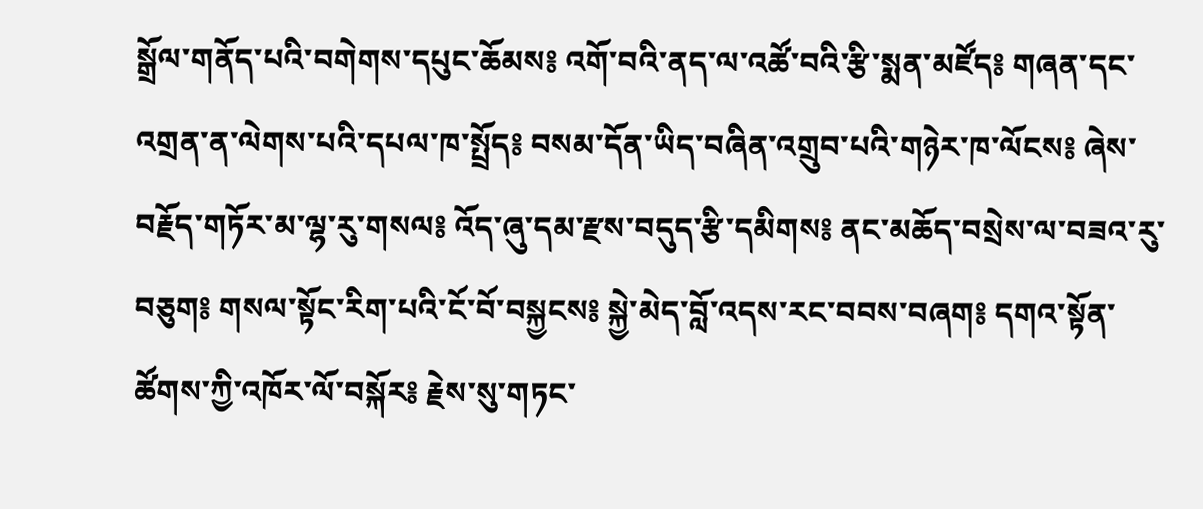སྒྲོལ་གནོད་པའི་བགེགས་དཔུང་ཆོམས༔ འགོ་བའི་ནད་ལ་འཚོ་བའི་རྩི་སྨན་མཛོད༔ གཞན་དང་འགྲན་ན་ལེགས་པའི་དཔལ་ཁ་སྤྲོད༔ བསམ་དོན་ཡིད་བཞིན་འགྲུབ་པའི་གཉེར་ཁ་ལོངས༔ ཞེས་བརྗོད་གཏོར་མ་ལྷ་རུ་གསལ༔ འོད་ཞུ་དམ་རྫས་བདུད་རྩི་དམིགས༔ ནང་མཆོད་བསྲེས་ལ་བཟའ་རུ་བཅུག༔ གསལ་སྟོང་རིག་པའི་ངོ་བོ་བསྐྱངས༔ སྐྱེ་མེད་བློ་འདས་རང་བབས་བཞག༔ དགའ་སྟོན་ཚོགས་ཀྱི་འཁོར་ལོ་བསྐོར༔ རྗེས་སུ་གཏང་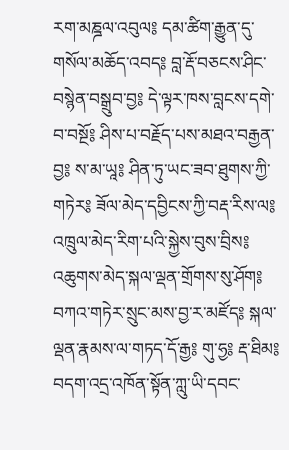རག་མཎྜལ་འབུལ༔ དམ་ཚིག་རྒྱུན་དུ་གསོལ་མཆོད་འབད༔ བླ་རྡོ་བཅངས་ཤིང་བསྙེན་བསྒྲུབ་བྱ༔ དེ་ལྟར་ཁས་བླངས་དགེ་བ་བསྔོ༔ ཤིས་པ་བརྗོད་པས་མཐའ་བརྒྱན་བྱ༔ ས་མ་ཡཱ༔ ཤིན་ཏུ་ཡང་ཟབ་ཐུགས་ཀྱི་གཏེར༔ ཟོལ་མེད་དབྱིངས་ཀྱི་བརྡ་རིས་ལ༔ འཁྲུལ་མེད་རིག་པའི་སྐྱེས་བུས་བྲིས༔ འཆུགས་མེད་སྐལ་ལྡན་གྲོགས་སུ་ཤོག༔ བཀའ་གཏེར་སྲུང་མས་བྱ་ར་མཛོད༔ སྐལ་ལྡན་རྣམས་ལ་གཏད་དོ་རྒྱ༔ གུ་ཧྱ༔ རྡ་ཐིམ༔ བདག་འདྲ་འཁོན་སྟོན་ཀླུ་ཡི་དབང་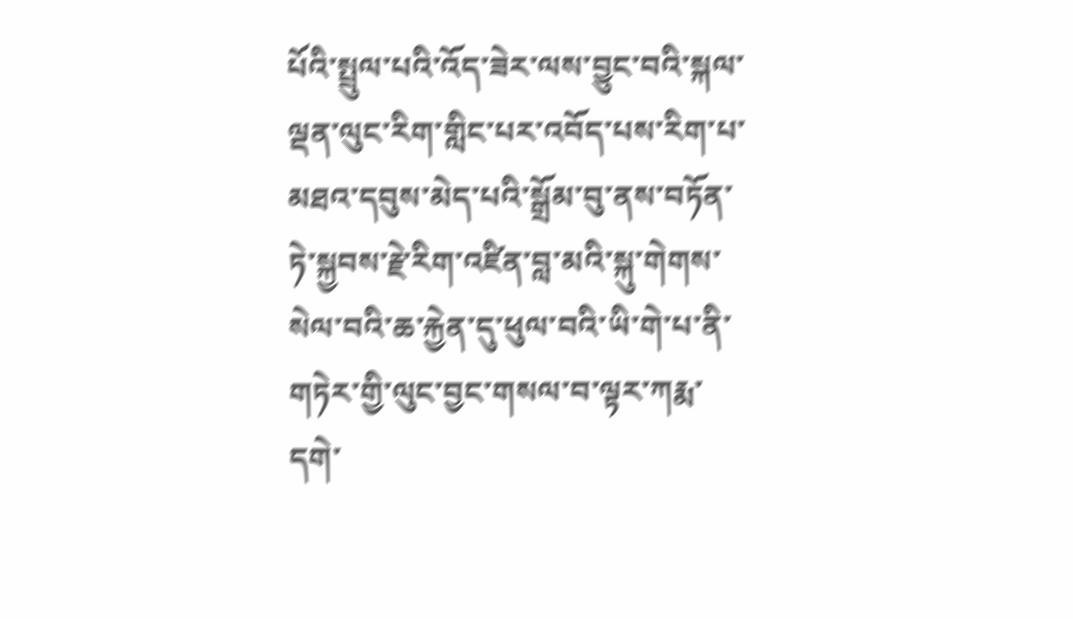པོའི་སྤྲུལ་པའི་འོད་ཟེར་ལས་བྱུང་བའི་སྐལ་ལྡན་ལུང་རིག་གླིང་པར་འབོད་པས་རིག་པ་མཐའ་དབུས་མེད་པའི་སྒྲོམ་བུ་ནས་བཏོན་ཏེ་སྐྱབས་རྗེ་རིག་འཛིན་བླ་མའི་སྐུ་གེགས་སེལ་བའི་ཆ་རྐྱེན་དུ་ཕུལ་བའི་ཡི་གེ་པ་ནི་གཏེར་གྱི་ལུང་བྱང་གསལ་བ་ལྟར་ཀརྨ་དགེ་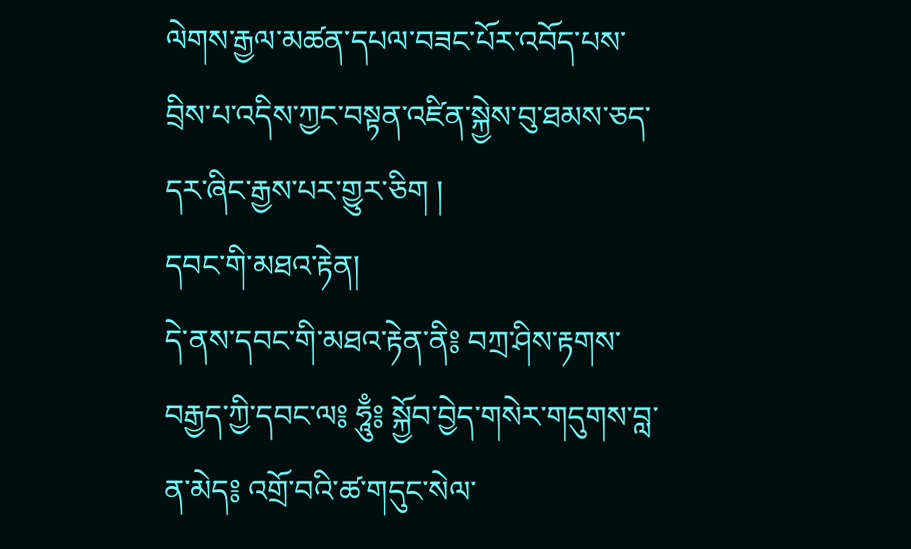ལེགས་རྒྱལ་མཚན་དཔལ་བཟང་པོར་འབོད་པས་བྲིས་པ་འདིས་ཀྱང་བསྟན་འཛིན་སྐྱེས་བུ་ཐམས་ཅད་དར་ཞིང་རྒྱས་པར་གྱུར་ཅིག །
དབང་གི་མཐའ་རྟེན།
དེ་ནས་དབང་གི་མཐའ་རྟེན་ནི༔ བཀྲ་ཤིས་རྟགས་བརྒྱད་ཀྱི་དབང་ལ༔ ཧཱུྃ༔ སྐྱོབ་བྱེད་གསེར་གདུགས་བླ་ན་མེད༔ འགྲོ་བའི་ཚ་གདུང་སེལ་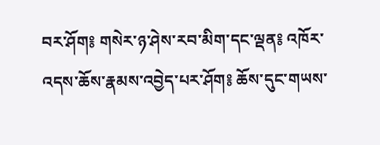བར་ཤོག༔ གསེར་ཉ་ཤེས་རབ་མིག་དང་ལྡན༔ འཁོར་འདས་ཆོས་རྣམས་འབྱེད་པར་ཤོག༔ ཆོས་དུང་གཡས་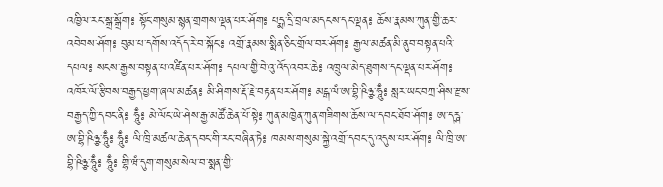འཁྱིལ་རང་སྒྲ་སྒྲོག༔ སྟོང་གསུམ་སྙན་གྲགས་ལྡན་པར་ཤོག༔ པདྨ་དྲི་བྲལ་མདངས་དང་ལྡན༔ ཆོས་རྣམས་ཀུན་གྱི་ཆར་འབེབས་ཤོག༔ བུམ་པ་དགོས་འདོད་རེ་བ་སྐོང་༔ འགྲོ་རྣམས་སྨིན་ཅིང་གྲོལ་བར་ཤོག༔ རྒྱལ་མཚན་མི་ནུབ་བསྟན་པའི་དཔལ༔ སངས་རྒྱས་བསྟན་པ་འཛིན་པར་ཤོག༔ དཔལ་གྱི་བེ་འུ་འོད་འབར་ཆེ༔ འཁྲུལ་མེད་ཐུགས་དང་ལྡན་པར་ཤོག༔ འཁོར་ལོ་རྩིབས་བརྒྱད་ཕྱག་ཞལ་མཚན༔ མི་ཤིགས་རྡོ་རྗེ་བརྟན་པར་ཤོག༔ མངྒ་ལཾ་ཨ་བྷི་ཥིཉྩ་ཧཱུྃ༔ སླར་ཡང་བཀྲ་ཤིས་རྫས་བརྒྱད་ཀྱི་དབང་ནི༔ ཧཱུྃ༔ མེ་ལོང་ཡེ་ཤེས་རྒྱ་མཚོ་ཆེན་པོ་སྟེ༔ ཀུན་མཁྱེན་ཀུན་གཟིགས་ཆོས་ལ་དབང་ཐོབ་ཤོག༔ ཨ་དརྴ་ཨ་བྷི་ཥིཉྩ་ཧཱུྃ༔ ཧཱུྃ༔ ལི་ཁྲི་མཚལ་ཆེན་དབང་གི་རང་བཞིན་ཏེ༔ ཁམས་གསུམ་སྐྱེ་འགྲོ་དབང་དུ་འདུས་པར་ཤོག༔ ལི་ཁྲི་ཨ་བྷི་ཥིཉྩ་ཧཱུྃ༔ ཧཱུྃ༔ གྷི་ཝཾ་དུག་གསུམ་སེལ་བ་སྨན་གྱི་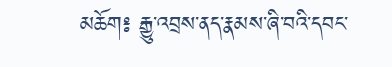མཆོག༔ རྒྱུ་འབྲས་ནད་རྣམས་ཞི་བའི་དབང་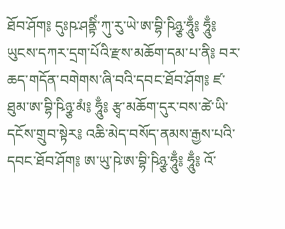ཐོབ་ཤོག༔ དུཿཥ་ཤནྟིཾ་ཀུ་རུ་ཡེ་ཨ་བྷི་ཥིཉྩ་ཧཱུྃ༔ ཧཱུྃ༔ ཡུངས་དཀར་དྲག་པོའི་རྫས་མཆོག་དམ་པ་ནི༔ བར་ཆད་གདོན་བགེགས་ཞི་བའི་དབང་ཐོབ་ཤོག༔ ཛ་ཐུམ་ཨ་བྷི་ཥིཉྩ་མཾ༔ ཧཱུྃ༔ རྩྭ་མཆོག་དུར་བས་ཚེ་ཡི་དངོས་གྲུབ་སྟེར༔ འཆི་མེད་བསོད་ནམས་རྒྱས་པའི་དབང་ཐོབ་ཤོག༔ ཨ་ཡུ་ཥེ་ཨ་བྷི་ཥིཉྩ་ཧཱུྃ༔ ཧཱུྃ༔ འོ་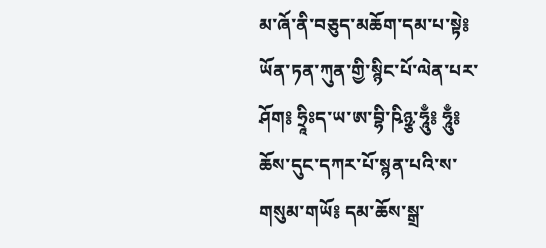མ་ཞོ་ནི་བཅུད་མཆོག་དམ་པ་སྟེ༔ ཡོན་ཏན་ཀུན་གྱི་སྙིང་པོ་ལེན་པར་ཤོག༔ ཧྲཱིཿད་ཡ་ཨ་བྷི་ཥིཉྩ་ཧཱུྃ༔ ཧཱུྃ༔ ཆོས་དུང་དཀར་པོ་སྙན་པའི་ས་གསུམ་གཡོ༔ དམ་ཆོས་སྒྲ་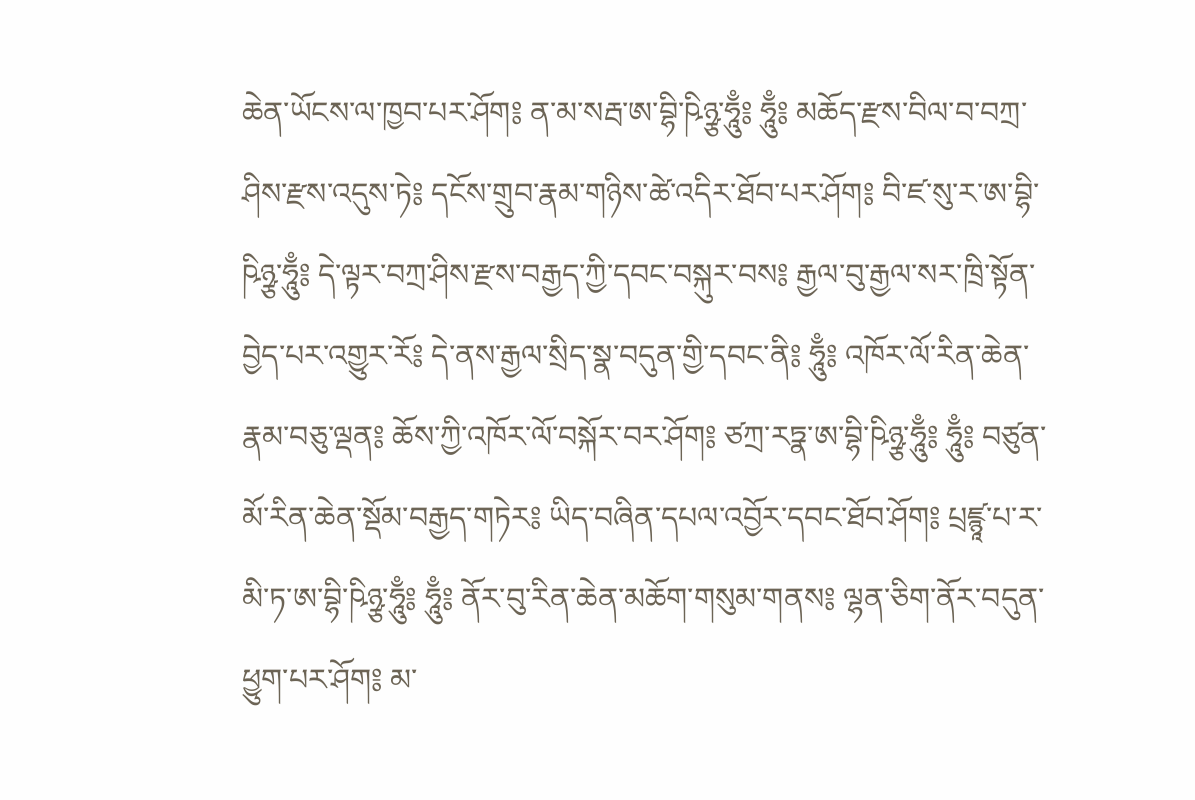ཆེན་ཡོངས་ལ་ཁྱབ་པར་ཤོག༔ ན་མ་སརྦ་ཨ་བྷི་ཥིཉྩ་ཧཱུྃ༔ ཧཱུྃ༔ མཆོད་རྫས་བིལ་བ་བཀྲ་ཤིས་རྫས་འདུས་ཏེ༔ དངོས་གྲུབ་རྣམ་གཉིས་ཚེ་འདིར་ཐོབ་པར་ཤོག༔ བི་ཛ་སུ་ར་ཨ་བྷི་ཥིཉྩ་ཧཱུྃ༔ དེ་ལྟར་བཀྲ་ཤིས་རྫས་བརྒྱད་ཀྱི་དབང་བསྐུར་བས༔ རྒྱལ་བུ་རྒྱལ་སར་ཁྲི་སྟོན་བྱེད་པར་འགྱུར་རོ༔ དེ་ནས་རྒྱལ་སྲིད་སྣ་བདུན་གྱི་དབང་ནི༔ ཧཱུྃ༔ འཁོར་ལོ་རིན་ཆེན་རྣམ་བཅུ་ལྡན༔ ཆོས་ཀྱི་འཁོར་ལོ་བསྐོར་བར་ཤོག༔ ཙཀྲ་རཏྣ་ཨ་བྷི་ཥིཉྩ་ཧཱུྃ༔ ཧཱུྃ༔ བཙུན་མོ་རིན་ཆེན་སྡོམ་བརྒྱད་གཏེར༔ ཡིད་བཞིན་དཔལ་འབྱོར་དབང་ཐོབ་ཤོག༔ པྲཛྙཱ་པ་ར་མི་ཏ་ཨ་བྷི་ཥིཉྩ་ཧཱུྃ༔ ཧཱུྃ༔ ནོར་བུ་རིན་ཆེན་མཆོག་གསུམ་གནས༔ ལྷན་ཅིག་ནོར་བདུན་ཕྱུག་པར་ཤོག༔ མ་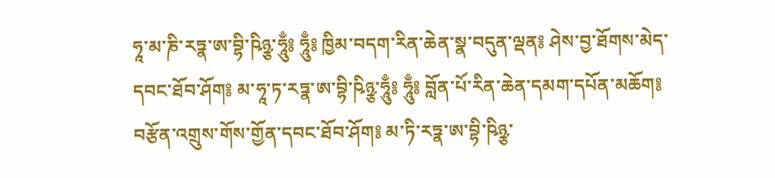ཧཱ་མ་ཎི་རཏྣ་ཨ་བྷི་ཥིཉྩ་ཧཱུྃ༔ ཧཱུྃ༔ ཁྱིམ་བདག་རིན་ཆེན་སྣ་བདུན་ལྡན༔ ཤེས་བྱ་ཐོགས་མེད་དབང་ཐོབ་ཤོག༔ མ་ཧཱ་ཏ་རཏྣ་ཨ་བྷི་ཥིཉྩ་ཧཱུྃ༔ ཧཱུྃ༔ བློན་པོ་རིན་ཆེན་དམག་དཔོན་མཆོག༔ བརྩོན་འགྲུས་གོས་གྱོན་དབང་ཐོབ་ཤོག༔ མ་ཏི་རཏྣ་ཨ་བྷི་ཥིཉྩ་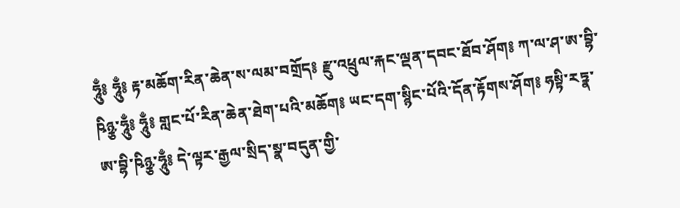ཧཱུྃ༔ ཧཱུྃ༔ རྟ་མཆོག་རིན་ཆེན་ས་ལམ་བགྲོད༔ རྫུ་འཕྲུལ་རྐང་ལྡན་དབང་ཐོབ་ཤོག༔ ཀ་ལ་ཤ་ཨ་བྷི་ཥིཉྩ་ཧཱུྃ༔ ཧཱུྃ༔ གླང་པོ་རིན་ཆེན་ཐེག་པའི་མཆོག༔ ཡང་དག་སྙིང་པོའི་དོན་རྟོགས་ཤོག༔ ཧསྟི་རཏྣ་ཨ་བྷི་ཥིཉྩ་ཧཱུྃ༔ དེ་ལྟར་རྒྱལ་སྲིད་སྣ་བདུན་གྱི་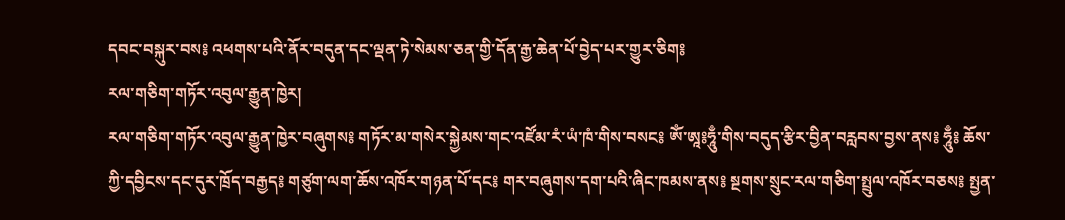དབང་བསྐུར་བས༔ འཕགས་པའི་ནོར་བདུན་དང་ལྡན་ཏེ་སེམས་ཅན་གྱི་དོན་རྒྱ་ཆེན་པོ་བྱེད་པར་གྱུར་ཅིག༔
རལ་གཅིག་གཏོར་འབུལ་རྒྱུན་ཁྱེར།
རལ་གཅིག་གཏོར་འབུལ་རྒྱུན་ཁྱེར་བཞུགས༔ གཏོར་མ་གསེར་སྐྱེམས་གང་འཛོམ་རཾ་ཡཾ་ཁཾ་གིས་བསང༔ ཨོཾ་ཨཱ༔ཧཱུྃ་གིས་བདུད་རྩིར་བྱིན་བརླབས་བྱས་ནས༔ ཧཱུྃ༔ ཆོས་ཀྱི་དབྱིངས་དང་དུར་ཁྲོད་བརྒྱད༔ གཙུག་ལག་ཆོས་འཁོར་གཉན་པོ་དང༔ གར་བཞུགས་དག་པའི་ཞིང་ཁམས་ནས༔ སྔགས་སྲུང་རལ་གཅིག་སྤྲུལ་འཁོར་བཅས༔ སྤྱན་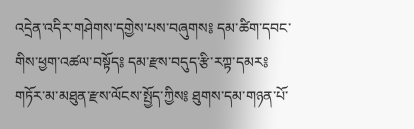འདྲེན་འདིར་གཤེགས་དགྱེས་པས་བཞུགས༔ དམ་ཚིག་དབང་གིས་ཕྱག་འཚལ་བསྟོད༔ དམ་རྫས་བདུད་རྩི་རཀྟ་དམར༔ གཏོར་མ་མཐུན་རྫས་ལོངས་སྤྱོད་ཀྱིས༔ ཐུགས་དམ་གཉན་པོ་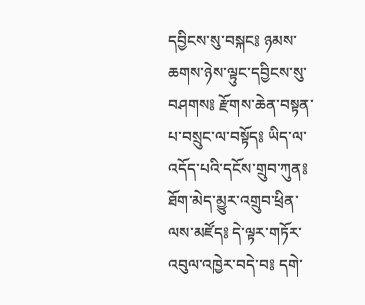དབྱིངས་སུ་བསྐང༔ ཉམས་ཆགས་ཉེས་ལྟུང་དབྱིངས་སུ་བཤགས༔ རྫོགས་ཆེན་བསྟན་པ་བསྲུང་ལ་བསྟོད༔ ཡིད་ལ་འདོད་པའི་དངོས་གྲུབ་ཀུན༔ ཐོག་མེད་མྱུར་འགྲུབ་ཕྲིན་ལས་མཛོད༔ དེ་ལྟར་གཏོར་འབུལ་འཁྱེར་བདེ་བ༔ དགེ་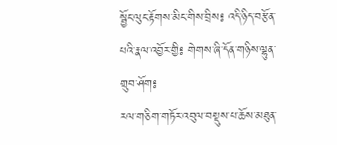སྦྱོང་ལུང་རྟོགས་མིང་གིས་བྲིས༔ འདི་ཉིད་བརྩོན་པའི་རྣལ་འབྱོར་གྱི༔ གེགས་ཞི་དོན་གཉིས་ལྷུན་གྲུབ་ཤོག༔
རལ་གཅིག་གཏོར་འབུལ་བསྡུས་པ་ཆོས་མཐུན་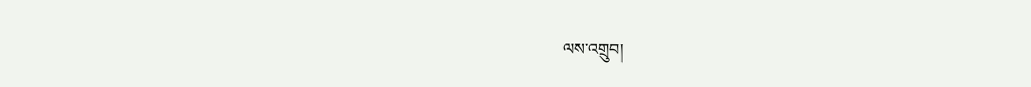ལས་འགྲུབ།